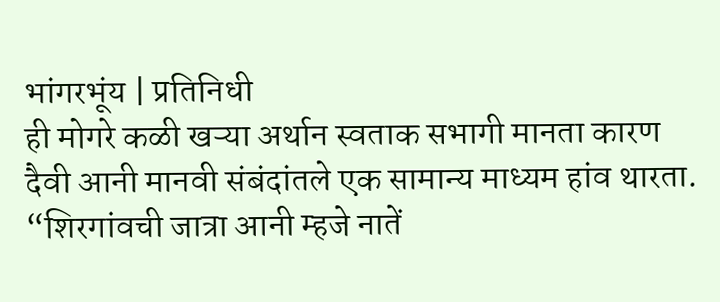भांगरभूंय | प्रतिनिधी
ही मोगरे कळी खऱ्या अर्थान स्वताक सभागी मानता कारण दैवी आनी मानवी संबंदांतले एक सामान्य माध्यम हांव थारता.
“शिरगांवची जात्रा आनी म्हजे नातें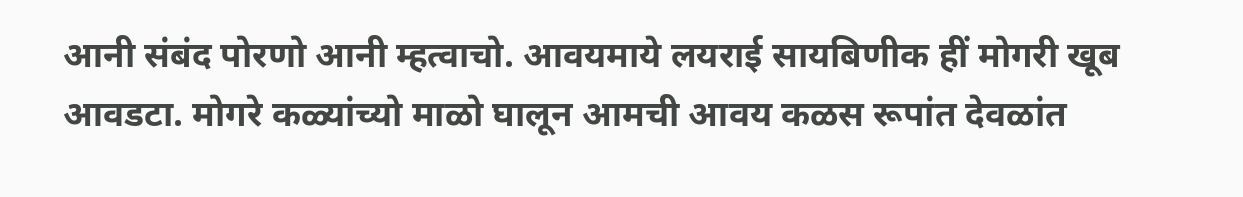आनी संबंद पोरणो आनी म्हत्वाचो. आवयमाये लयराई सायबिणीक हीं मोगरी खूब आवडटा. मोगरे कळ्यांच्यो माळो घालून आमची आवय कळस रूपांत देवळांत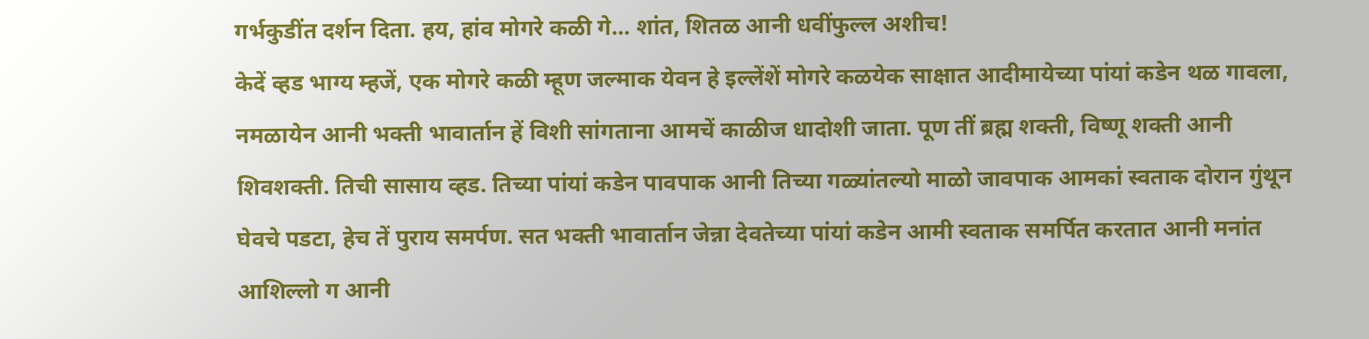गर्भकुडींत दर्शन दिता. हय, हांव मोगरे कळी गे… शांत, शितळ आनी धवींफुल्ल अशीच!
केदें व्हड भाग्य म्हजें, एक मोगरे कळी म्हूण जल्माक येवन हे इल्लेंशें मोगरे कळयेक साक्षात आदीमायेच्या पांयां कडेन थळ गावला, नमळायेन आनी भक्ती भावार्तान हें विशी सांगताना आमचें काळीज धादोशी जाता. पूण तीं ब्रह्म शक्ती, विष्णू शक्ती आनी शिवशक्ती. तिची सासाय व्हड. तिच्या पांयां कडेन पावपाक आनी तिच्या गळ्यांतल्यो माळो जावपाक आमकां स्वताक दोरान गुंथून घेवचे पडटा, हेच तें पुराय समर्पण. सत भक्ती भावार्तान जेन्ना देवतेच्या पांयां कडेन आमी स्वताक समर्पित करतात आनी मनांत आशिल्लो ग आनी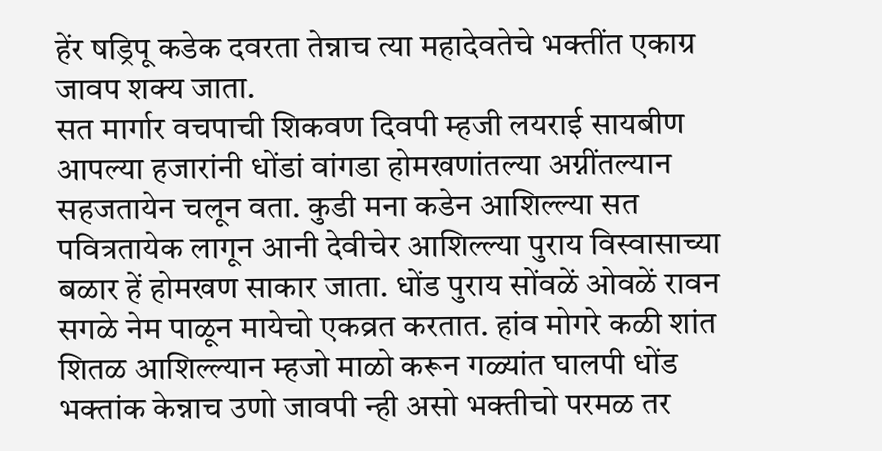हेंर षड्रिपू कडेक दवरता तेन्नाच त्या महादेवतेचे भक्तींत एकाग्र जावप शक्य जाता.
सत मार्गार वचपाची शिकवण दिवपी म्हजी लयराई सायबीण आपल्या हजारांनी धोंडां वांगडा होमखणांतल्या अग्नींतल्यान सहजतायेन चलून वता. कुडी मना कडेन आशिल्ल्या सत पवित्रतायेक लागून आनी देवीचेर आशिल्ल्या पुराय विस्वासाच्या बळार हें होमखण साकार जाता. धोंड पुराय सोंवळें ओवळें रावन सगळे नेम पाळून मायेचो एकव्रत करतात. हांव मोगरे कळी शांत शितळ आशिल्ल्यान म्हजो माळो करून गळ्यांत घालपी धोंड भक्तांक केन्नाच उणो जावपी न्ही असो भक्तीचो परमळ तर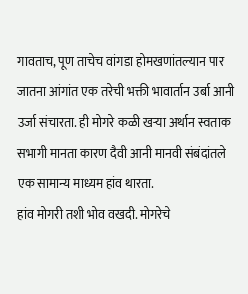गावताच, पूण ताचेच वांगडा होमखणांतल्यान पार जातना आंगांत एक तरेची भक्ती भावार्तान उर्बा आनी उर्जा संचारता. ही मोगरे कळी खऱ्या अर्थान स्वताक सभागी मानता कारण दैवी आनी मानवी संबंदांतले एक सामान्य माध्यम हांव थारता.
हांव मोगरी तशी भोव वखदी. मोगरेचे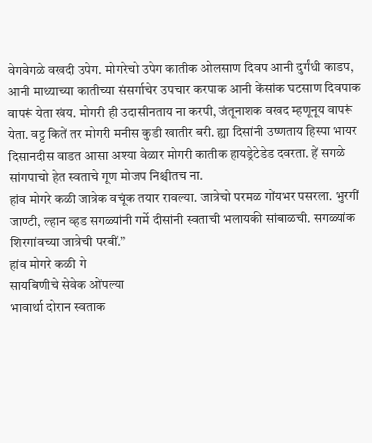वेगवेगळे वखदी उपेग. मोगरेचो उपेग कातीक ओलसाण दिवप आनी दुर्गंधी काडप, आनी माथ्याच्या कातीच्या संसर्गाचेर उपचार करपाक आनी केंसांक घटसाण दिवपाक वापरूं येता खंय. मोगरी ही उदासीनताय ना करपी, जंतूनाशक वखद म्हणूनूय वापरूं येता. वट्ट कितें तर मोगरी मनीस कुडी खातीर बरी. ह्या दिसांनी उष्णताय हिस्पा भायर दिसानदीस वाडत आसा अश्या वेळार मोगरी कातीक हायड्रेटेडेड दवरता. हें सगळे सांगपाचो हेत स्वताचे गूण मोजप निश्चीतच ना.
हांव मोगरे कळी जात्रेक वचूंक तयार रावल्या. जात्रेचो परमळ गोंयभर पसरला. भुरगीं जाण्टी, ल्हान व्हड सगळ्यांनी गर्मे दीसांनी स्वताची भलायकी सांबाळची. सगळ्यांक शिरगांवच्या जात्रेची परबीं.”
हांव मोगरे कळी गे
सायबिणीचे सेवेक ओंपल्या
भावार्था दोरान स्वताक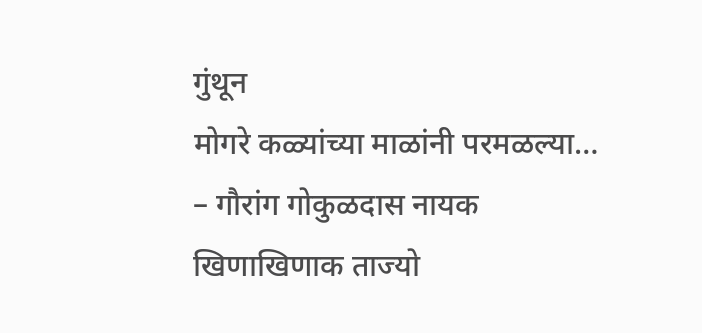गुंथून
मोगरे कळ्यांच्या माळांनी परमळल्या…
– गौरांग गोकुळदास नायक
खिणाखिणाक ताज्यो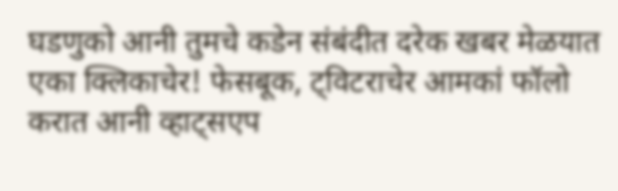घडणुको आनी तुमचे कडेन संबंदीत दरेक खबर मेळयात एका क्लिकाचेर! फेसबूक, ट्विटराचेर आमकां फॉलो करात आनी व्हाट्सएप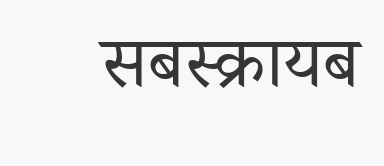सबस्क्रायब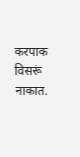करपाक विसरूं नाकात.